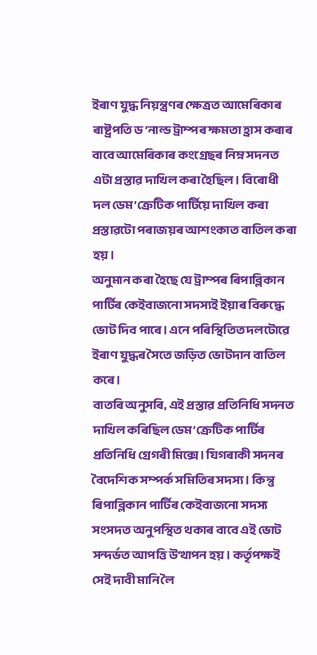ইৰাণ যুদ্ধ নিয়ন্ত্ৰণৰ ক্ষেত্ৰত আমেৰিকাৰ ৰাষ্ট্ৰপতি ড’নাল্ড ট্ৰাম্পৰ ক্ষমতা হ্ৰাস কৰাৰ বাবে আমেৰিকাৰ কংগ্ৰেছৰ নিম্ন সদনত এটা প্ৰস্তাৱ দাখিল কৰা হৈছিল। বিৰোধী দল ডেম’ক্ৰেটিক পাৰ্টিয়ে দাখিল কৰা প্ৰস্তাৱটো পৰাজয়ৰ আশংকাত বাতিল কৰা হয়।
অনুমান কৰা হৈছে যে ট্ৰাম্পৰ ৰিপাব্লিকান পাৰ্টিৰ কেইবাজনো সদস্যই ইয়াৰ বিৰুদ্ধে ভোট দিব পাৰে। এনে পৰিস্থিতিত দলটোৱে ইৰাণ যুদ্ধৰ সৈতে জড়িত ভোটদান বাতিল কৰে।
বাতৰি অনুসৰি, এই প্ৰস্তাৱ প্ৰতিনিধি সদনত দাখিল কৰিছিল ডেম’ক্ৰেটিক পাৰ্টিৰ প্ৰতিনিধি গ্ৰেগৰী মিক্সে। যিগৰাকী সদনৰ বৈদেশিক সম্পৰ্ক সমিতিৰ সদস্য। কিন্তু ৰিপাব্লিকান পাৰ্টিৰ কেইবাজনো সদস্য সংসদত অনুপস্থিত থকাৰ বাবে এই ভোট সন্দৰ্ভত আপত্তি উত্থাপন হয়। কৰ্তৃপক্ষই সেই দাবী মানি লৈ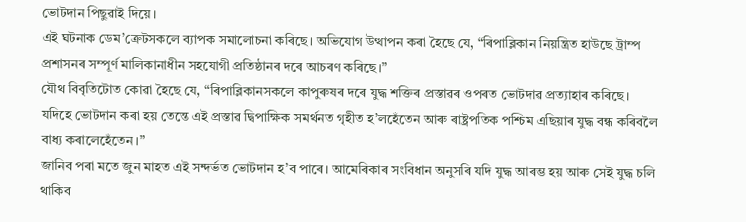ভোটদান পিছুৱাই দিয়ে।
এই ঘটনাক ডেম’ক্ৰেটসকলে ব্যাপক সমালোচনা কৰিছে। অভিযোগ উত্থাপন কৰা হৈছে যে, “ৰিপাব্লিকান নিয়ন্ত্ৰিত হাউছে ট্ৰাম্প প্ৰশাসনৰ সম্পূৰ্ণ মালিকানাধীন সহযোগী প্ৰতিষ্ঠানৰ দৰে আচৰণ কৰিছে।”
যৌথ বিবৃতিটোত কোৱা হৈছে যে, “ৰিপাব্লিকানসকলে কাপুৰুষৰ দৰে যুদ্ধ শক্তিৰ প্ৰস্তাৱৰ ওপৰত ভোটদাৱ প্ৰত্যাহাৰ কৰিছে। যদিহে ভোটদান কৰা হয় তেন্তে এই প্ৰস্তাৱ দ্বিপাক্ষিক সমৰ্থনত গৃহীত হ’লহেঁতেন আৰু ৰাষ্ট্ৰপতিক পশ্চিম এছিয়াৰ যুদ্ধ বন্ধ কৰিবলৈ বাধ্য কৰালেহেঁতেন।”
জানিব পৰা মতে জুন মাহত এই সন্দৰ্ভত ভোটদান হ’ব পাৰে। আমেৰিকাৰ সংবিধান অনুসৰি যদি যুদ্ধ আৰম্ভ হয় আৰু সেই যুদ্ধ চলি থাকিব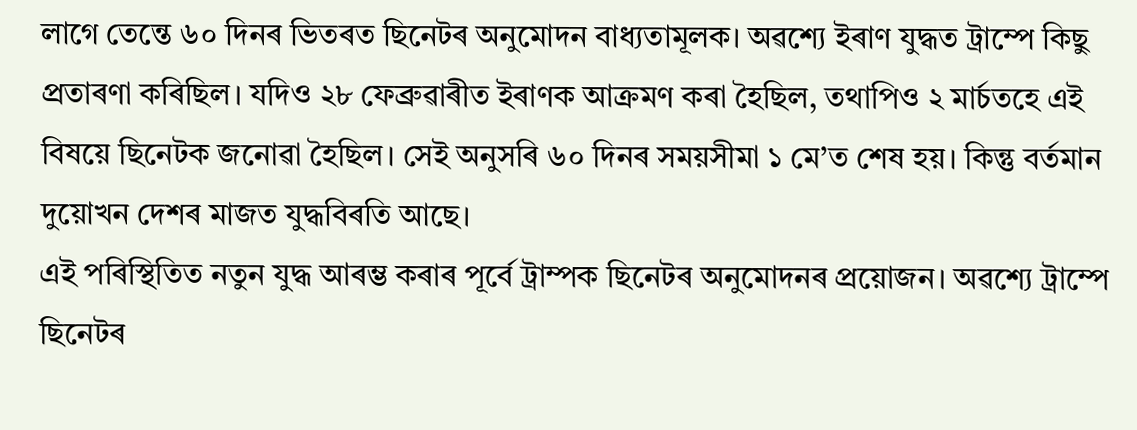লাগে তেন্তে ৬০ দিনৰ ভিতৰত ছিনেটৰ অনুমোদন বাধ্যতামূলক। অৱশ্যে ইৰাণ যুদ্ধত ট্ৰাম্পে কিছু প্ৰতাৰণা কৰিছিল। যদিও ২৮ ফেব্ৰুৱাৰীত ইৰাণক আক্ৰমণ কৰা হৈছিল, তথাপিও ২ মাৰ্চতহে এই বিষয়ে ছিনেটক জনোৱা হৈছিল। সেই অনুসৰি ৬০ দিনৰ সময়সীমা ১ মে’ত শেষ হয়। কিন্তু বৰ্তমান দুয়োখন দেশৰ মাজত যুদ্ধবিৰতি আছে।
এই পৰিস্থিতিত নতুন যুদ্ধ আৰম্ভ কৰাৰ পূৰ্বে ট্ৰাম্পক ছিনেটৰ অনুমোদনৰ প্ৰয়োজন। অৱশ্যে ট্ৰাম্পে ছিনেটৰ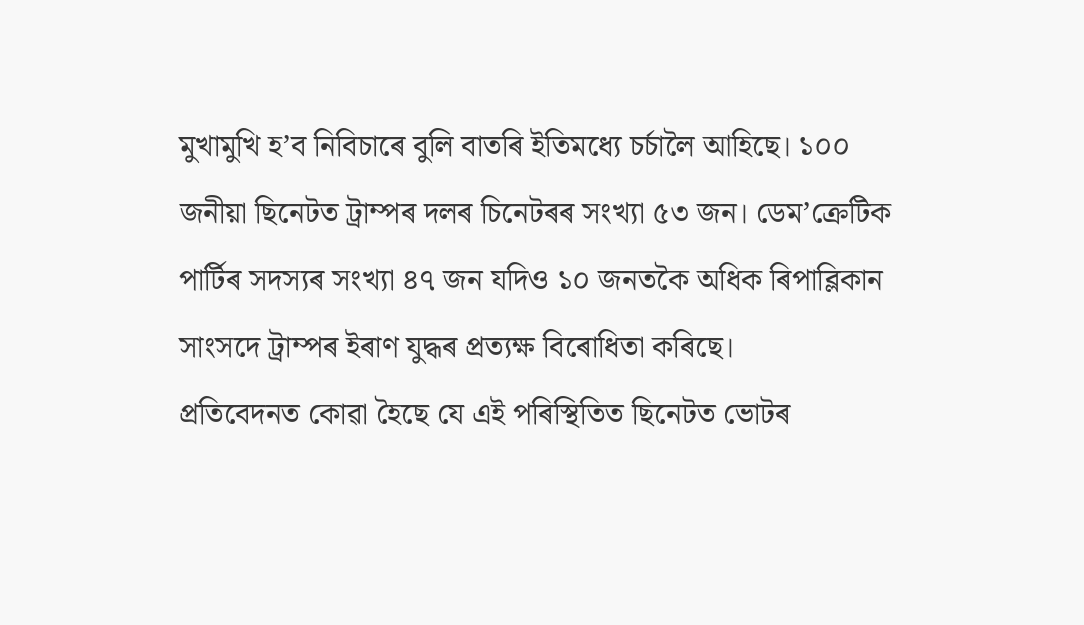মুখামুখি হ’ব নিবিচাৰে বুলি বাতৰি ইতিমধ্যে চৰ্চালৈ আহিছে। ১০০ জনীয়া ছিনেটত ট্ৰাম্পৰ দলৰ চিনেটৰৰ সংখ্যা ৫৩ জন। ডেম’ক্ৰেটিক পাৰ্টিৰ সদস্যৰ সংখ্যা ৪৭ জন যদিও ১০ জনতকৈ অধিক ৰিপাব্লিকান সাংসদে ট্ৰাম্পৰ ইৰাণ যুদ্ধৰ প্ৰত্যক্ষ বিৰোধিতা কৰিছে।
প্ৰতিবেদনত কোৱা হৈছে যে এই পৰিস্থিতিত ছিনেটত ভোটৰ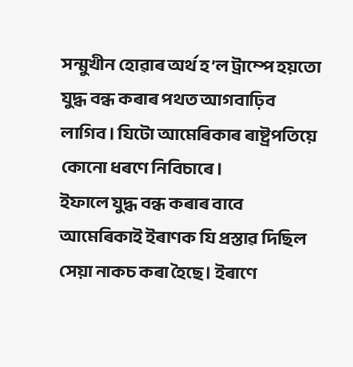সন্মুখীন হোৱাৰ অৰ্থ হ’ল ট্ৰাম্পে হয়তো যুদ্ধ বন্ধ কৰাৰ পথত আগবাঢ়িব লাগিব। যিটো আমেৰিকাৰ ৰাষ্ট্ৰপতিয়ে কোনো ধৰণে নিবিচাৰে।
ইফালে যুদ্ধ বন্ধ কৰাৰ বাবে আমেৰিকাই ইৰাণক যি প্ৰস্তাৱ দিছিল সেয়া নাকচ কৰা হৈছে। ইৰাণে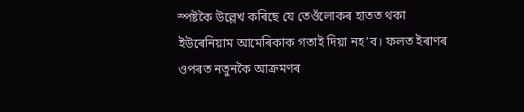স্পষ্টকৈ উল্লেখ কৰিছে যে তেওঁলোকৰ হাতত থকা ইউৰেনিয়াম আমেৰিকাক গতাই দিয়া নহ’ব। ফলত ইৰাণৰ ওপৰত নতুনকৈ আক্ৰমণৰ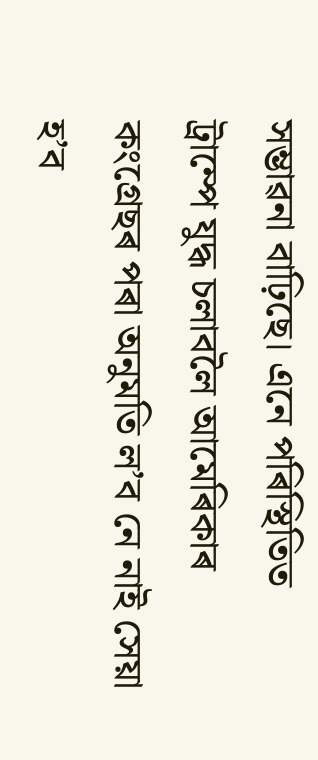সম্ভাৱনা বাঢ়িছে। এনে পৰিস্থিতিত ট্ৰাম্পে যুদ্ধ চলাবলৈ আমেৰিকাৰ কংগ্ৰেছৰ পৰা অনুমতি ল’ব নে নাই সেয়া হ’ব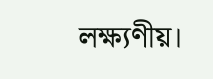লক্ষ্যণীয়।